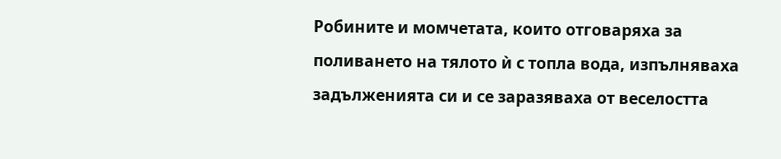Робините и момчетата, които отговаряха за поливането на тялото ѝ с топла вода, изпълняваха задълженията си и се заразяваха от веселостта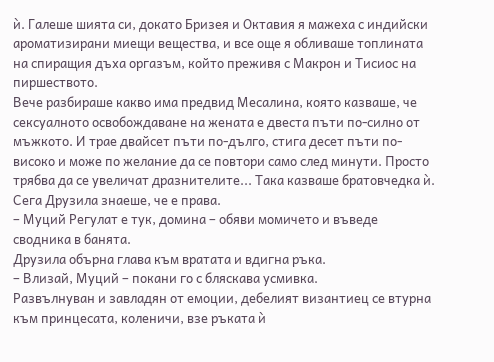ѝ. Галеше шията си, докато Бризея и Октавия я мажеха с индийски ароматизирани миещи вещества, и все още я обливаше топлината на спиращия дъха оргазъм, който преживя с Макрон и Тисиос на пиршеството.
Вече разбираше какво има предвид Месалина, която казваше, че сексуалното освобождаване на жената е двеста пъти по-силно от мъжкото. И трае двайсет пъти по-дълго, стига десет пъти по-високо и може по желание да се повтори само след минути. Просто трябва да се увеличат дразнителите... Така казваше братовчедка ѝ. Сега Друзила знаеше, че е права.
– Муций Регулат е тук, домина – обяви момичето и въведе сводника в банята.
Друзила обърна глава към вратата и вдигна ръка.
– Влизай, Муций – покани го с бляскава усмивка.
Развълнуван и завладян от емоции, дебелият византиец се втурна към принцесата, коленичи, взе ръката ѝ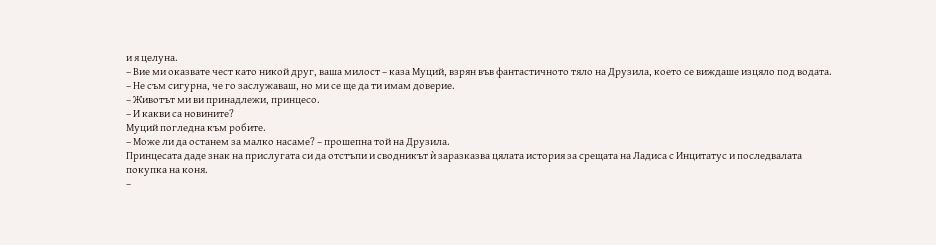и я целуна.
– Вие ми оказвате чест като никой друг, ваша милост – каза Муций, взрян във фантастичното тяло на Друзила, което се виждаше изцяло под водата.
– Не съм сигурна, че го заслужаваш, но ми се ще да ти имам доверие.
– Животът ми ви принадлежи, принцесо.
– И какви са новините?
Муций погледна към робите.
– Може ли да останем за малко насаме? – прошепна той на Друзила.
Принцесата даде знак на прислугата си да отстъпи и сводникът ѝ заразказва цялата история за срещата на Ладиса с Инцитатус и последвалата покупка на коня.
–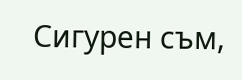Сигурен съм,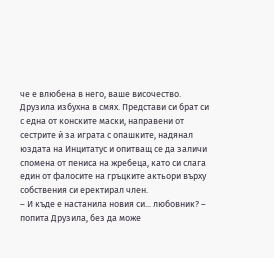че е влюбена в него, ваше височество.
Друзила избухна в смях. Представи си брат си с една от конските маски, направени от сестрите ѝ за играта с опашките, надянал юздата на Инцитатус и опитващ се да заличи спомена от пениса на жребеца, като си слага един от фалосите на гръцките актьори върху собствения си еректирал член.
– И къде е настанила новия си... любовник? – попита Друзила, без да може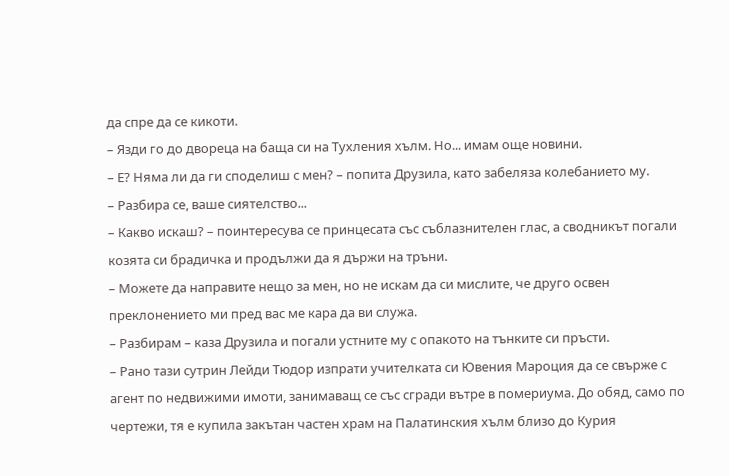да спре да се кикоти.
– Язди го до двореца на баща си на Тухления хълм. Но... имам още новини.
– Е? Няма ли да ги споделиш с мен? – попита Друзила, като забеляза колебанието му.
– Разбира се, ваше сиятелство...
– Какво искаш? – поинтересува се принцесата със съблазнителен глас, а сводникът погали козята си брадичка и продължи да я държи на тръни.
– Можете да направите нещо за мен, но не искам да си мислите, че друго освен преклонението ми пред вас ме кара да ви служа.
– Разбирам – каза Друзила и погали устните му с опакото на тънките си пръсти.
– Рано тази сутрин Лейди Тюдор изпрати учителката си Ювения Мароция да се свърже с агент по недвижими имоти, занимаващ се със сгради вътре в помериума. До обяд, само по чертежи, тя е купила закътан частен храм на Палатинския хълм близо до Курия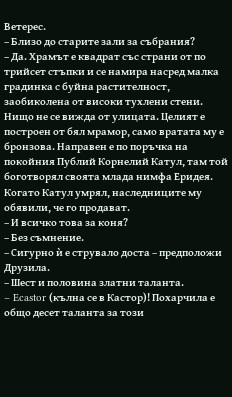Ветерес.
– Близо до старите зали за събрания?
– Да. Храмът е квадрат със страни от по трийсет стъпки и се намира насред малка градинка с буйна растителност, заобиколена от високи тухлени стени. Нищо не се вижда от улицата. Целият е построен от бял мрамор, само вратата му е бронзова. Направен е по поръчка на покойния Публий Корнелий Катул, там той боготворял своята млада нимфа Еридея. Когато Катул умрял, наследниците му обявили, че го продават.
– И всичко това за коня?
– Без съмнение.
– Сигурно ѝ е струвало доста – предположи Друзила.
– Шест и половина златни таланта.
– Ecastor (кълна се в Кастор)! Похарчила е общо десет таланта за този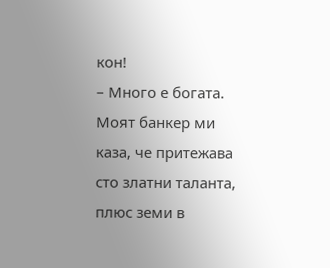кон!
– Много е богата. Моят банкер ми каза, че притежава сто златни таланта, плюс земи в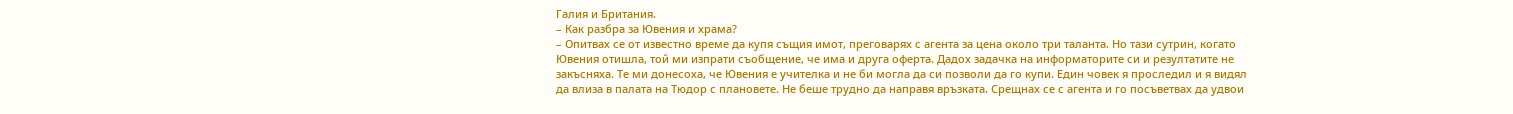Галия и Британия.
– Как разбра за Ювения и храма?
– Опитвах се от известно време да купя същия имот, преговарях с агента за цена около три таланта. Но тази сутрин, когато Ювения отишла, той ми изпрати съобщение, че има и друга оферта. Дадох задачка на информаторите си и резултатите не закъсняха. Те ми донесоха, че Ювения е учителка и не би могла да си позволи да го купи. Един човек я проследил и я видял да влиза в палата на Тюдор с плановете. Не беше трудно да направя връзката. Срещнах се с агента и го посъветвах да удвои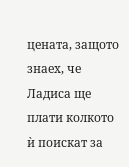цената, защото знаех, че Ладиса ще плати колкото ѝ поискат за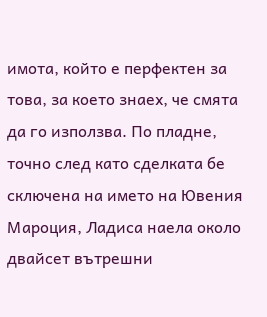имота, който е перфектен за това, за което знаех, че смята да го използва. По пладне, точно след като сделката бе сключена на името на Ювения Мароция, Ладиса наела около двайсет вътрешни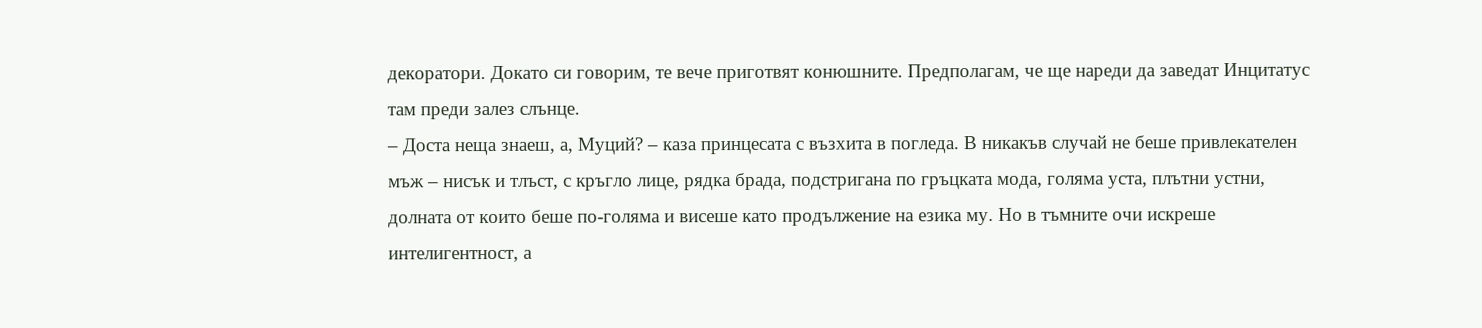декоратори. Докато си говорим, те вече приготвят конюшните. Предполагам, че ще нареди да заведат Инцитатус там преди залез слънце.
– Доста неща знаеш, а, Муций? – каза принцесата с възхита в погледа. В никакъв случай не беше привлекателен мъж – нисък и тлъст, с кръгло лице, рядка брада, подстригана по гръцката мода, голяма уста, плътни устни, долната от които беше по-голяма и висеше като продължение на езика му. Но в тъмните очи искреше интелигентност, а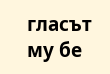гласът му бе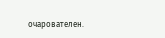очарователен.